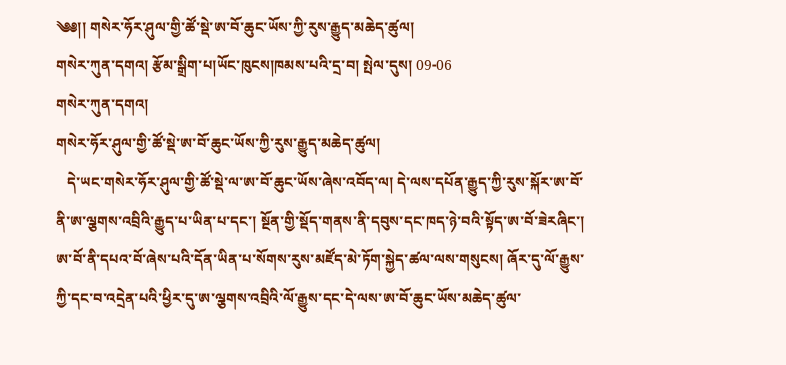༄༅།། གསེར་ཧོར་ཤུལ་གྱི་ཚོ་སྡེ་ཨ་བོ་ཆུང་ཡོས་ཀྱི་རུས་རྒྱུད་མཆེད་ཚུལ།
གསེར་ཀུན་དགའ། རྩོམ་སྒྲིག་པ།ཡོང་ཁུངས།ཁམས་པའི་དྲ་བ། སྤེལ་དུས། 09-06
གསེར་ཀུན་དགའ།
གསེར་ཧོར་ཤུལ་གྱི་ཚོ་སྡེ་ཨ་བོ་ཆུང་ཡོས་ཀྱི་རུས་རྒྱུད་མཆེད་ཚུལ།
   དེ་ཡང་གསེར་ཧོར་ཤུལ་གྱི་ཚོ་སྡེ་ལ་ཨ་བོ་ཆུང་ཡོས་ཞེས་འབོད་ལ། དེ་ལས་དཔོན་རྒྱུད་ཀྱི་རུས་སྐོར་ཨ་བོ་ནི་ཨ་ལྕགས་འབྲིའི་རྒྱུད་པ་ཡིན་པ་དང་། སྔོན་གྱི་སྡོད་གནས་ནི་དབུས་དང་ཁད་ཉེ་བའི་སྟོད་ཨ་བོ་ཟེརཞིང་། ཨ་བོ་ནི་དཔའ་བོ་ཞེས་པའི་དོན་ཡིན་པ་སོགས་རུས་མཛོད་མེ་ཏོག་སྐྱེད་ཚལ་ལས་གསུངས། ཞོར་དུ་ལོ་རྒྱུས་ཀྱི་དང་བ་འདྲེན་པའི་ཕྱིར་དུ་ཨ་ལྕགས་འབྲིའི་ལོ་རྒྱུས་དང་དེ་ལས་ཨ་བོ་ཆུང་ཡོས་མཆེད་ཚུལ་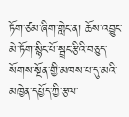ཏོག་ཙམ་ཞིག་གླེང་ན། ཆོས་འབྱུང་མེ་ཏོག་སྙིང་པོ་སྦྲང་རྩིའི་བཅུད་སོགས་སྔོན་གྱི་མཁས་པ་དུ་མའི་མཁྱེན་དཔྱོད་ཀྱི་རྩལ་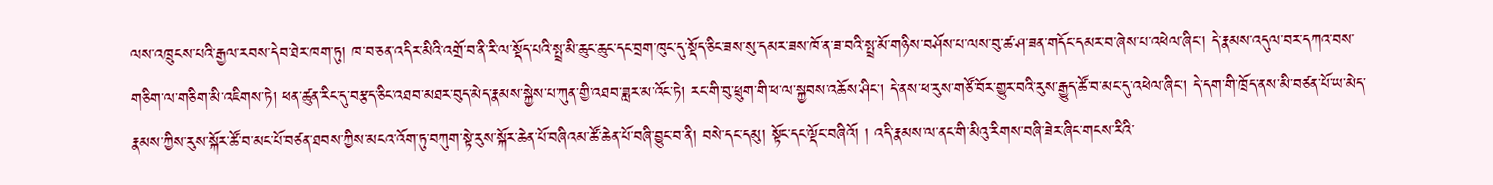ལས་འཁྲུངས་པའི་རྒྱལ་རབས་དེབ་ཐེར་ཁག་ཏུ། ཁ་བ་ཅན་འདིར་མིའི་འགྲོ་བ་ནི་རི་ལ་སྡོད་པའི་སྤྲ་མི་ཆུང་ཆུང་དང་བྲག་ཁུང་དུ་སྡོད་ཅིང་ཟས་སུ་དམར་ཟས་ཁོ་ན་ཟ་བའི་སྤྲ་མོ་གཉིས་བཤོས་པ་ལས་བུ་ཚ་ཤ་ཟན་གདོང་དམར་བ་ཞེས་པ་འཕེལ་ཞིང་། དེ་རྣམས་འདུལ་བར་དཀའ་བས་གཅིག་ལ་གཅིག་མི་འཇིགས་ཏེ། ཕན་ཚུན་རིང་དུ་བརྩད་ཅིང་འཐབ་མཐར་བུད་མེད་རྣམས་སྐྱེས་པ་ཀུན་གྱི་འཐབ་ཟླར་མ་འོང་ཏེ། རང་གི་བུ་ཕྲུག་གི་ཕ་ལ་སྐྱབས་འཆོས་ཤིང་། དེ་ནས་ཕ་རུས་གཙོ་བོར་གྱུར་བའི་རུས་རྒྱུད་ཚོ་བ་མང་དུ་འཕེལ་ཞིང་། དེ་དག་གི་ཁྲོད་ནས་མི་བཙན་པོ་ཡ་མེད་རྣམས་ཀྱིས་རུས་སྐོར་ཚོ་བ་མང་པོ་བཙན་ཐབས་ཀྱིས་མངའ་འོག་ཏུ་བཀུག་སྟེ་རུས་སྐོར་ཆེན་པོ་བཞིའམ་ཚོ་ཆེན་པོ་བཞི་བྱུང་བ་ནི། བསེ་དང་དམུ། སྟོང་དང་ལྡོང་བཞིའོ། ། འདི་རྣམས་ལ་ནང་གི་མིའུ་རིགས་བཞི་ཟེར་ཞིང་གངས་རིའི་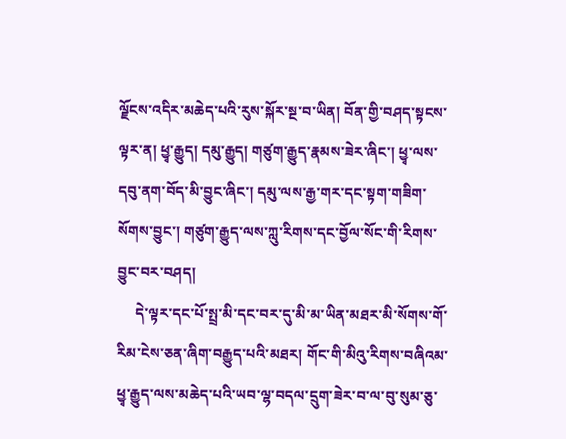ལྗོངས་འདིར་མཆེད་པའི་རུས་སྐོར་སྔ་བ་ཡིན། བོན་གྱི་བཤད་སྟངས་ལྟར་ན། ཕྱྭ་རྒྱུད། དམུ་རྒྱུད། གཙུག་རྒྱུད་རྣམས་ཟེར་ཞིང་། ཕྱྭ་ལས་དབུ་ནག་བོད་མི་བྱུང་ཞིང་། དམུ་ལས་རྒྱ་གར་དང་སྟག་གཟིག་སོགས་བྱུང་། གཙུག་རྒྱུད་ལས་ཀླུ་རིགས་དང་བྱོལ་སོང་གི་རིགས་བྱུང་བར་བཤད།
     དེ་ལྟར་དང་པོ་སྤྲ་མི་དང་བར་དུ་མི་མ་ཡིན་མཐར་མི་སོགས་གོ་རིམ་ངེས་ཅན་ཞིག་བརྒྱུད་པའི་མཐར། གོང་གི་མིའུ་རིགས་བཞིའམ་ཕྱྭ་རྒྱུད་ལས་མཆེད་པའི་ཡབ་ལྷ་བདལ་དྲུག་ཟེར་བ་ལ་བུ་སུམ་ཅུ་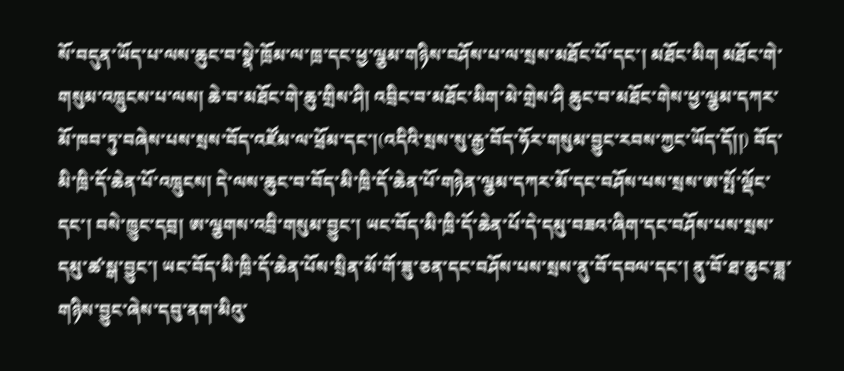སོ་བདུན་ཡོད་པ་ལས་ཆུང་བ་སྣེ་ཁྲོམ་ལ་ཁྲ་དང་ཕྱ་ལྕམ་གཉིས་བཤོས་པ་ལ་སྲས་མཐོང་པོ་དང་། མཐོང་མིག མཐོང་གེ་གསུམ་འཁྲུངས་པ་ལས། ཆེ་བ་མཐོང་གེ་ཆུ་གྲིས་ཤི། འབྲིང་བ་མཐོང་མིག་མེ་གྲེས་ཤི ཆུང་བ་མཐོང་གེས་ཕྱ་ལྕམ་དཀར་མོ་ཁབ་ཏུ་བཞེས་པས་སྲས་བོད་འཛོམ་ལ་ཕྲོམ་དང་།(འདིའི་སྲས་སུ་རྒྱ་བོད་ཧོར་གསུམ་བྱུང་རབས་ཀྱང་ཡོད་དོ།།) བོད་མི་ཁྲི་དོ་ཆེན་པོ་འཁྲུངས། དེ་ལས་ཆུང་བ་བོད་མི་ཁྲི་དོ་ཆེན་པོ་གཉེན་ལྕམ་དཀར་མོ་དང་བཤོས་པས་སྲས་ཨ་སྤོ་ལྡོང་དང་། བསེ་ཁྱུང་དབྲ། ཨ་ལྕགས་འབྲི་གསུམ་བྱུང་། ཡང་བོད་མི་ཁྲི་དོ་ཆེན་པོ་དེ་དམུ་བཟའ་ཞིག་དང་བཤོས་པས་སྲས་དམུ་ཚ་སྒ་བྱུང་། ཡང་བོད་མི་ཁྲི་དོ་ཆེན་པོས་སྲིན་མོ་གོ་ཟུ་ཅན་དང་བཤོས་པས་སྲས་ནུ་བོ་དབལ་དང་། ནུ་བོ་ཐ་ཆུང་ཟླ་གཉིས་བྱུང་ཞེས་དབུ་ནག་མིའུ་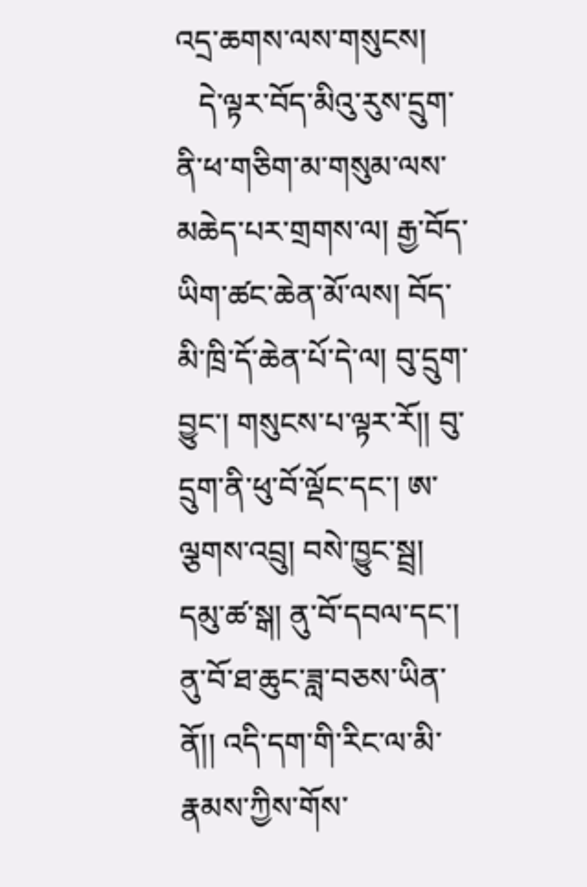འདྲ་ཆགས་ལས་གསུངས།
   དེ་ལྟར་བོད་མིའུ་རུས་དྲུག་ནི་ཕ་གཅིག་མ་གསུམ་ལས་མཆེད་པར་གྲགས་ལ། རྒྱ་བོད་ཡིག་ཚང་ཆེན་མོ་ལས། བོད་མི་ཁྲི་དོ་ཆེན་པོ་དེ་ལ། བུ་དྲུག་བྱུང་། གསུངས་པ་ལྟར་རོ།། བུ་དྲུག་ནི་ཕུ་བོ་ལྡོང་དང་། ཨ་ལྕགས་འབྲུ། བསེ་ཁྱུང་སྦྲ། དམུ་ཚ་སྒ། ནུ་བོ་དབལ་དང་། ནུ་བོ་ཐ་ཆུང་ཟླ་བཅས་ཡིན་ནོ།། འདི་དག་གི་རིང་ལ་མི་རྣམས་ཀྱིས་གོས་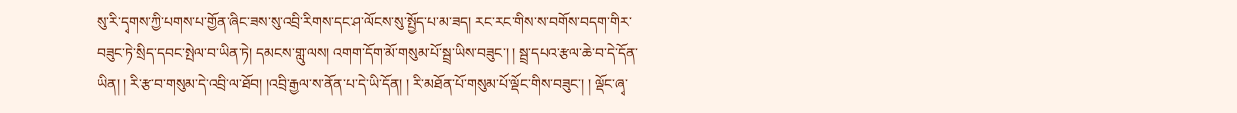སུ་རི་དྭགས་ཀྱི་པགས་པ་གྱོན་ཞིང་ཟས་སུ་འབྲི་རིགས་དང་ཤ་ལོངས་སུ་སྤྱོད་པ་མ་ཟད། རང་རང་གིས་ས་བགོས་བདག་གིར་བཟུང་ཏེ་སྲིད་དབང་སྤེལ་བ་ཡིན་ཏེ། དམངས་གླུ་ལས། འགག་དོག་མོ་གསུམ་པོ་སྦྲ་ཡིས་བཟུང་། ། སྦྲ་དཔའ་རྩལ་ཆེ་བ་དེ་དོན་ཡིན། ། རི་རྩ་བ་གསུམ་དེ་འབྲི་ལ་ཐོབ། །འབྲི་རྒྱལ་ས་ནོན་པ་དེ་ཡི་དོན། ། རི་མཐོན་པོ་གསུམ་པོ་ལྡོང་གིས་བཟུང་། ། ལྡོང་ཞྭ་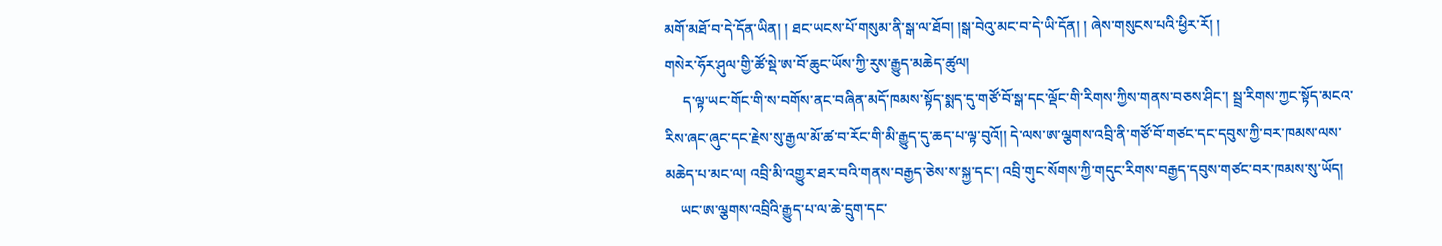མགོ་མཐོ་བ་དེ་དོན་ཡིན། ། ཐང་ཡངས་པོ་གསུམ་ནི་སྒ་ལ་ཐོབ། །སྒ་བེའུ་མང་བ་དེ་ཡི་དོན། ། ཞེས་གསུངས་པའི་ཕྱིར་རོ། །
གསེར་ཧོར་ཤུལ་གྱི་ཚོ་སྡེ་ཨ་བོ་ཆུང་ཡོས་ཀྱི་རུས་རྒྱུད་མཆེད་ཚུལ།
     ད་ལྟ་ཡང་གོང་གི་ས་བགོས་ནང་བཞིན་མདོ་ཁམས་སྟོད་སྨད་དུ་གཙོ་བོ་སྒ་དང་ལྡོང་གི་རིགས་ཀྱིས་གནས་བཅས་ཤིང་། སྦྲ་རིགས་ཀྱང་སྟོད་མངའ་རིས་ཞང་ཞུང་དང་རྗེས་སུ་རྒྱལ་མོ་ཚ་བ་རོང་གི་མི་རྒྱུད་དུ་ཆད་པ་ལྟ་བུའོ།། དེ་ལས་ཨ་ལྕགས་འབྲི་ནི་གཙོ་བོ་གཙང་དང་དབུས་ཀྱི་བར་ཁམས་ལས་མཆེད་པ་མང་ལ། འབྲི་མི་འགྱུར་ཐར་བའི་གནས་བརྒྱད་ཅེས་ས་སྐྱ་དང་། འབྲི་གུང་སོགས་ཀྱི་གདུང་རིགས་བརྒྱད་དབུས་གཙང་བར་ཁམས་སུ་ཡོད།
    ཡང་ཨ་ལྕགས་འབྲིའི་རྒྱུད་པ་ལ་ཆེ་དྲུག་དང་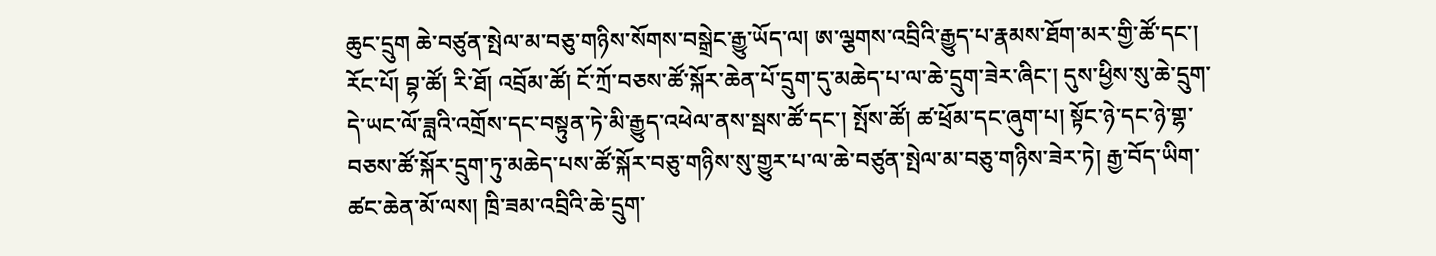ཆུང་དྲུག ཆེ་བཙུན་སྤེལ་མ་བཅུ་གཉིས་སོགས་བསྒྲེང་རྒྱུ་ཡོད་ལ། ཨ་ལྕགས་འབྲིའི་རྒྱུད་པ་རྣམས་ཐོག་མར་གྱི་ཚོ་དང་། རོང་པོ། བྷ་ཚོ། རི་ཐོ། འབྲོམ་ཚོ། ངོ་ཀྲོ་བཅས་ཚོ་སྐོར་ཆེན་པོ་དྲུག་དུ་མཆེད་པ་ལ་ཆེ་དྲུག་ཟེར་ཞིང་། དུས་ཕྱིས་སུ་ཆེ་དྲུག་དེ་ཡང་ལོ་ཟླའི་འགྲོས་དང་བསྟུན་ཏེ་མི་རྒྱུད་འཕེལ་ནས་སྦས་ཚོ་དང་། སྤོས་ཚོ། ཚ་ཕྲོམ་དང་ཞུག་པ། སྟོང་ཉེ་དང་ཉེ་གྷ་བཅས་ཚོ་སྐོར་དྲུག་ཏུ་མཆེད་པས་ཚོ་སྐོར་བཅུ་གཉིས་སུ་གྱུར་པ་ལ་ཆེ་བཙུན་སྤེལ་མ་བཅུ་གཉིས་ཟེར་ཏེ། རྒྱ་བོད་ཡིག་ཚང་ཆེན་མོ་ལས། ཁྲི་ཟམ་འབྲིའི་ཆེ་དྲུག་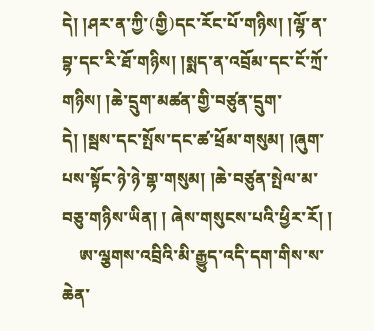དེ། །ཤར་ན་ཀྱི་(གྱི)དང་རོང་པོ་གཉིས། །ལྷོ་ན་བྷ་དང་རི་ཐོ་གཉིས། །སྨད་ན་འབྲོམ་དང་ངོ་ཀྲོ་གཉིས། །ཆེ་དྲུག་མཚན་གྱི་བཙུན་དྲུག་དེ། །སྦས་དང་སྤོས་དང་ཚ་ཕྲོམ་གསུམ། །ཞུག་པས་སྟོང་ཉེ་ཉེ་གྷ་གསུམ། །ཆེ་བཙུན་སྤེལ་མ་བཅུ་གཉིས་ཡིན། ། ཞེས་གསུངས་པའི་ཕྱིར་རོ། །
    ཨ་ལྕགས་འབྲིའི་མི་རྒྱུད་འདི་དག་གིས་ས་ཆེན་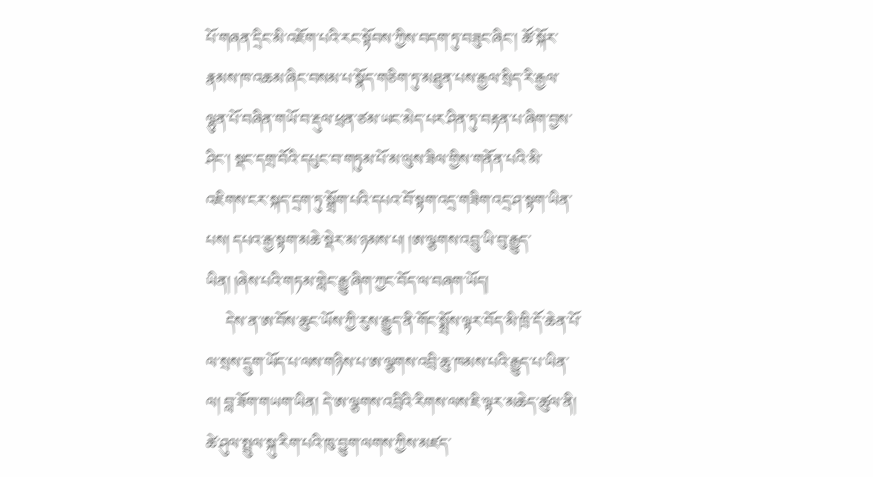པོ་གཞན་དྲིང་མི་འཇོག་པའི་རང་སྟོབས་ཀྱིས་བདག་ཏུ་བཟུང་ཞིང་། ཚོ་སྐོར་རྣམས་ཁ་འཆམ་ཞིང་བསམ་པ་སྣོད་གཅིག་ཏུ་མཐུན་པས་རྒྱལ་སྲིད་རི་རྒྱལ་ལྷུན་པོ་བཞིན་གཡོ་བ་རྡུལ་ཕྲན་ཙམ་ཡང་མེད་པར་ཤིན་ཏུ་བརྟན་པ་ཞིག་བྱས་ཤིང་། སྡང་དགྲ་བོའི་དཔུང་བ་གཏུམ་པོ་མ་ལུས་ཟིལ་གྱིས་གནོན་པའི་མི་འཇིགས་ངར་སྐད་དྲག་ཏུ་སྒྲོག་པའི་དཔའ་བོ་སྟག་འདྲ་གཟིག་འདྲ་ཤ་སྟག་ཡིན་པས། དཔའ་རྒྱ་སྟག་མཆེ་སྡེར་མ་ཉམས་པ། །ཨ་ལྕགས་འབྲུ་ཡི་བུ་རྒྱུད་ཡིན། །ཞེས་པའི་གཏམ་གླེང་རྒྱུ་ཞིག་ཀྱང་བོད་ལ་བཞག་ཡོད།
     དེས་ན་ཨ་བོས་ཆུང་ཡོས་ཀྱི་རུས་རྒྱུད་ནི་གོང་སྨྲོས་ལྟར་བོད་མི་ཁྲི་དོ་ཆེན་པོ་ལ་སྲས་དྲུག་ཡོད་པ་ལས་གཉིས་པ་ཨ་ལྕགས་འབྲི་ཆུ་ཁམས་པའི་རྒྱུད་པ་ཡིན་ལ། བླ་ཟོག་གཡག་ཡིན། དེ་ཨ་ལྕགས་འབྲིའི་རིགས་ལས་ཇི་ལྟར་མཆེད་ཚུལ་ནི། ཚེ་ཤུལ་སྤྲུལ་སྐུ་རིག་པའི་ཁུ་བྱུག་ལགས་ཀྱིས་མཛད་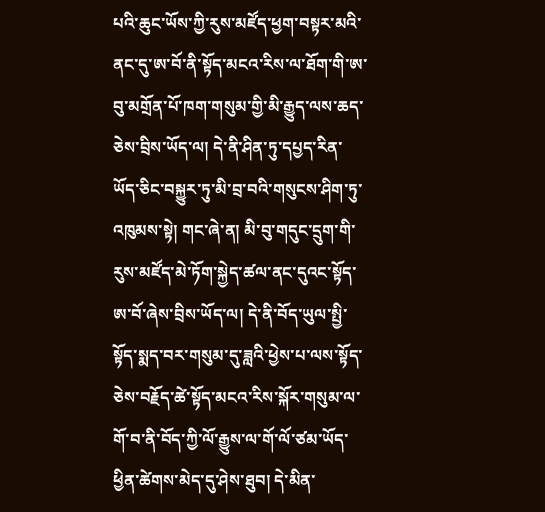པའི་ཆུང་ཡོས་ཀྱི་རུས་མཛོད་ཕྱག་བསྟར་མའི་ནང་དུ་ཨ་བོ་ནི་སྟོད་མངའ་རིས་ལ་ཐོག་གི་ཨ་བུ་མགྲོན་པོ་ཁག་གསུམ་གྱི་མི་རྒྱུད་ལས་ཆད་ཅེས་བྲིས་ཡོད་ལ། དེ་ནི་ཤིན་ཏུ་དཔྱད་རིན་ཡོད་ཅིང་བསྐྱུར་ཏུ་མི་བྲ་བའི་གསུངས་ཤིག་ཏུ་འཁུམས་སྟེ། གང་ཞེ་ན། མི་བུ་གདུང་དྲུག་གི་རུས་མཛོད་མེ་ཏོག་སྐྱེད་ཚལ་ནང་དུའང་སྟོད་ཨ་བོ་ཞེས་བྲིས་ཡོད་ལ། དེ་ནི་བོད་ཡུལ་སྤྱི་སྟོད་སྨད་བར་གསུམ་དུ་ཟླའི་ཕྱེས་པ་ལས་སྟོད་ཅེས་བརྗོད་ཚེ་སྟོད་མངའ་རིས་སྐོར་གསུམ་ལ་གོ་བ་ནི་བོད་ཀྱི་ལོ་རྒྱུས་ལ་གོ་ལོ་ཙམ་ཡོད་ཕྱིན་ཚེགས་མེད་དུ་ཤེས་ཐུབ། དེ་མིན་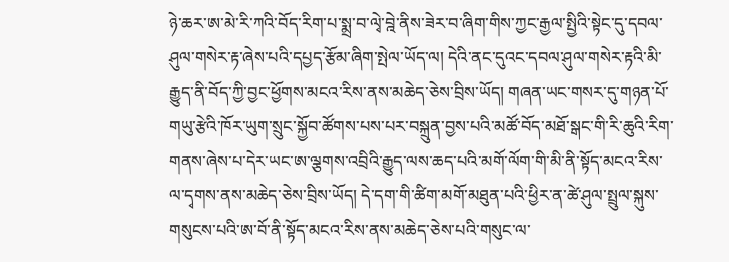ཉེ་ཆར་ཨ་མེ་རི་ཀའི་བོད་རིག་པ་སྨྲ་བ་ལྭེ་བྰེ་ནིས་ཟེར་བ་ཞིག་གིས་ཀྱང་རྒྱལ་སྤྱིའི་སྟེང་དུ་དབལ་ཤུལ་གསེར་རྟ་ཞེས་པའི་དཔྱད་རྩོམ་ཞིག་སྤེལ་ཡོད་ལ། དེའི་ནང་དུའང་དབལ་ཤུལ་གསེར་རྟའི་མི་རྒྱུད་ནི་བོད་ཀྱི་བྱང་ཕྱོགས་མངའ་རིས་ནས་མཆེད་ཅེས་བྲིས་ཡོད། གཞན་ཡང་གསར་དུ་གཉན་པོ་གཡུ་རྩེའི་ཁོར་ཡུག་སྲུང་སྐྱོབ་ཚོགས་པས་པར་བསྐྲུན་བྱས་པའི་མཚོ་བོད་མཐོ་སྒང་གི་རི་ཆུའི་རིག་གནས་ཞེས་པ་དེར་ཡང་ཨ་ལྕགས་འབྲིའི་རྒྱུད་ལས་ཆད་པའི་མགོ་ལོག་གི་མི་ནི་སྟོད་མངའ་རིས་ལ་དྭགས་ནས་མཆེད་ཅེས་བྲིས་ཡོད། དེ་དག་གི་ཚིག་མགོ་མཐུན་པའི་ཕྱིར་ན་ཚེ་ཤུལ་སྤྲུལ་སྐུས་གསུངས་པའི་ཨ་བོ་ནི་སྟོད་མངའ་རིས་ནས་མཆེད་ཅེས་པའི་གསུང་ལ་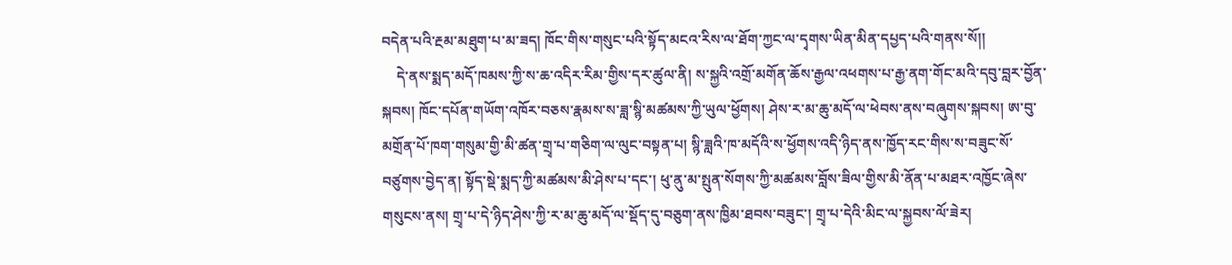བདེན་པའི་རྔམ་མཐུག་པ་མ་ཟད། ཁོང་གིས་གསུང་པའི་སྟོད་མངའ་རིས་ལ་ཐོག་ཀྱང་ལ་དྭགས་ཡིན་མིན་དཔྱད་པའི་གནས་སོ།།
    དེ་ནས་སྨད་མདོ་ཁམས་ཀྱི་ས་ཆ་འདིར་རིམ་གྱིས་དར་ཚུལ་ནི། ས་སྐྱའི་འགྲོ་མགོན་ཆོས་རྒྱལ་འཕགས་པ་རྒྱ་ནག་གོང་མའི་དབུ་བླར་བྱོན་སྐབས། ཁོང་དཔོན་གཡོག་འཁོར་བཅས་རྣམས་ས་ཟླ་སྙི་མཚམས་ཀྱི་ཡུལ་ཕྱོགས། ཤེས་ར་མ་ཆུ་མདོ་ལ་ཕེབས་ནས་བཞུགས་སྐབས། ཨ་བུ་མགྲོན་པོ་ཁག་གསུམ་གྱི་མི་ཚན་གྲྭ་པ་གཅིག་ལ་ལུང་བསྟན་པ། སྙི་ཟླའི་ཁ་མདོའི་ས་ཕྱོགས་འདི་ཉིད་ནས་ཁྱོད་རང་གིས་ས་བཟུང་སོ་བཙུགས་བྱེད་ན། སྟོད་སྡེ་སྨད་ཀྱི་མཚམས་མི་ཤེས་པ་དང་། ཕུ་ནུ་མ་སྤུན་སོགས་ཀྱི་མཚམས་བློས་ཟིལ་གྱིས་མི་ནོན་པ་མཐར་འཁྱོང་ཞེས་གསུངས་ནས། གྲྭ་པ་དེ་ཉིད་ཤེས་ཀྱི་ར་མ་ཆུ་མདོ་ལ་སྡོད་དུ་བཅུག་ནས་ཁྱིམ་ཐབས་བཟུང་། གྲྭ་པ་དེའི་མིང་ལ་སྐྱབས་ལོ་ཟེར།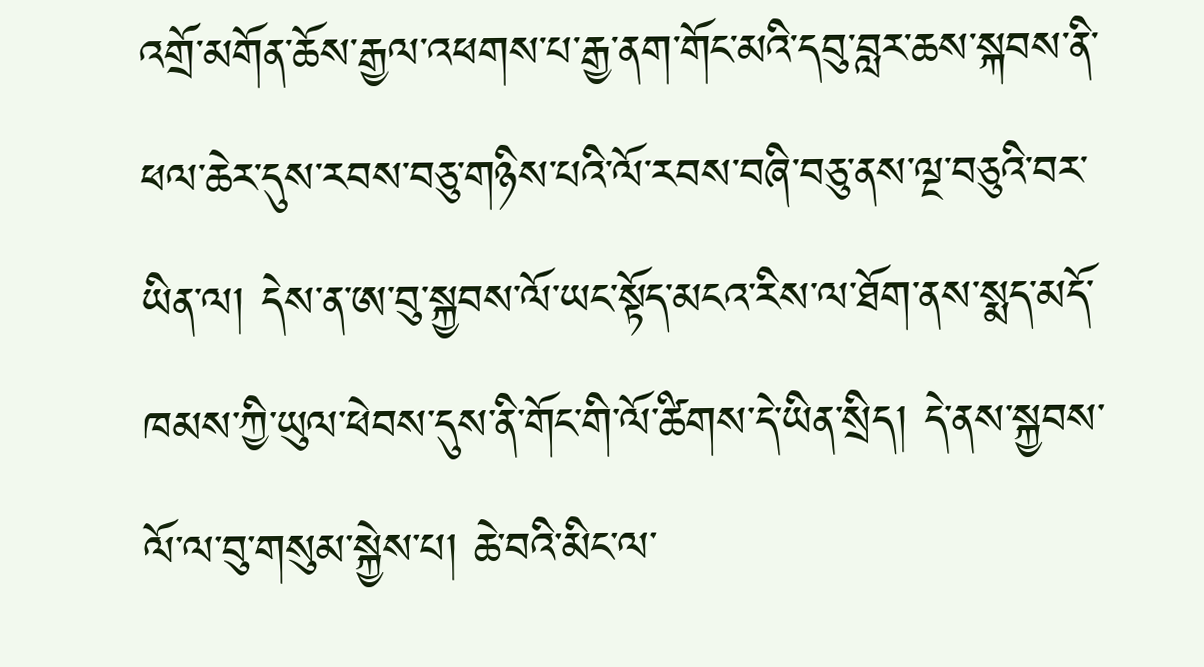འགྲོ་མགོན་ཆོས་རྒྱལ་འཕགས་པ་རྒྱ་ནག་གོང་མའི་དབུ་བླར་ཆས་སྐབས་ནི་ཕལ་ཆེར་དུས་རབས་བཅུ་གཉིས་པའི་ལོ་རབས་བཞི་བཅུ་ནས་ལྔ་བཅུའི་བར་ཡིན་ལ། དེས་ན་ཨ་བུ་སྐྱབས་ལོ་ཡང་སྟོད་མངའ་རིས་ལ་ཐོག་ནས་སྨད་མདོ་ཁམས་ཀྱི་ཡུལ་ཕེབས་དུས་ནི་གོང་གི་ལོ་ཚིགས་དེ་ཡིན་སྲིད། དེ་ནས་སྐྱབས་ལོ་ལ་བུ་གསུམ་སྐྱེས་པ། ཆེ་བའི་མིང་ལ་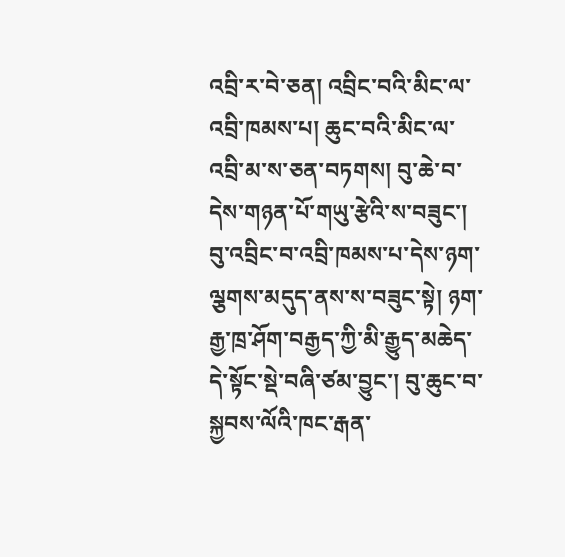འབྲི་ར་བེ་ཅན། འབྲིང་བའི་མིང་ལ་འབྲི་ཁམས་པ། ཆུང་བའི་མིང་ལ་འབྲི་མ་ས་ཅན་བཏགས། བུ་ཆེ་བ་དེས་གཉན་པོ་གཡུ་རྩེའི་ས་བཟུང་། བུ་འབྲིང་བ་འབྲི་ཁམས་པ་དེས་ཉག་ལྕགས་མདུད་ནས་ས་བཟུང་སྟེ། ཉག་རྒྱ་ཁྲ་ཤོག་བརྒྱད་ཀྱི་མི་རྒྱུད་མཆེད་དེ་སྟོང་སྡེ་བཞི་ཙམ་བྱུང་། བུ་ཆུང་བ་སྐྱབས་ལོའི་ཁང་རྒན་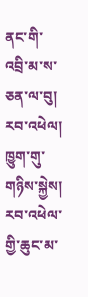ནང་གི་འབྲི་མ་ས་ཅན་ལ་བུ། རབ་འཕེལ། ཁྱུག་གུ་གཉིས་སྐྱེས། རབ་འཕེལ་གྱི་ཆུང་མ་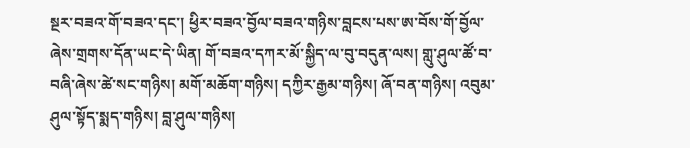སྔར་བཟའ་གོ་བཟའ་དང་། ཕྱིར་བཟའ་བྱོལ་བཟའ་གཉིས་བླངས་པས་ཨ་བོས་གོ་བྱོལ་ཞེས་གྲགས་དོན་ཡང་དེ་ཡིན། གོ་བཟའ་དཀར་མོ་སྐྱིད་ལ་བུ་བདུན་ལས། གླུ་ཤུལ་ཚོ་བ་བཞི་ཞེས་ཚེ་སང་གཉིས། མགོ་མཆོག་གཉིས། དཀྱིར་རྒྱམ་གཉིས། ཞོ་བན་གཉིས། འབུམ་ཤུལ་སྟོད་སྨད་གཉིས། བླ་ཤུལ་གཉིས།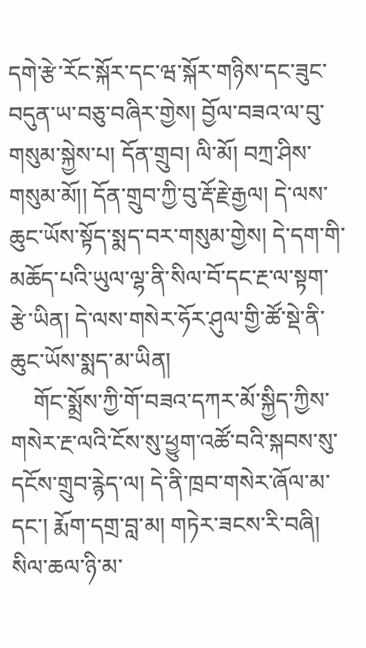དགེ་རྩེ་རོང་སྐོར་དང་ཝ་སྐོར་གཉིས་དང་ཟུང་བདུན་ཡ་བཅུ་བཞིར་གྱེས། བྱོལ་བཟའ་ལ་བུ་གསུམ་སྐྱེས་པ། དོན་གྲུབ། ལི་མོ། བཀྲ་ཤིས་གསུམ་མོ།། དོན་གྲུབ་ཀྱི་བུ་རྡོ་རྗེ་རྒྱལ། དེ་ལས་ཆུང་ཡོས་སྟོད་སྨད་བར་གསུམ་གྱེས། དེ་དག་གི་མཆོད་པའི་ཡུལ་ལྷ་ནི་སིལ་བོ་དང་རྔ་ལ་སྟག་རྩེ་ཡིན། དེ་ལས་གསེར་ཧོར་ཤུལ་གྱི་ཚོ་སྡེ་ནི་ཆུང་ཡོས་སྨད་མ་ཡིན།
    གོང་སྨྲོས་ཀྱི་གོ་བཟའ་དཀར་མོ་སྐྱིད་ཀྱིས་གསེར་རྔ་ལའི་ངོས་སུ་ཕྱུག་འཚོ་བའི་སྐབས་སུ་དངོས་གྲུབ་རྙེད་ལ། དེ་ནི་ཁྲབ་གསེར་ཞོལ་མ་དང་། རྨོག་དགྲ་བླ་མ། གཏེར་ཟངས་རི་བཞི། སིལ་ཆལ་ཉི་མ་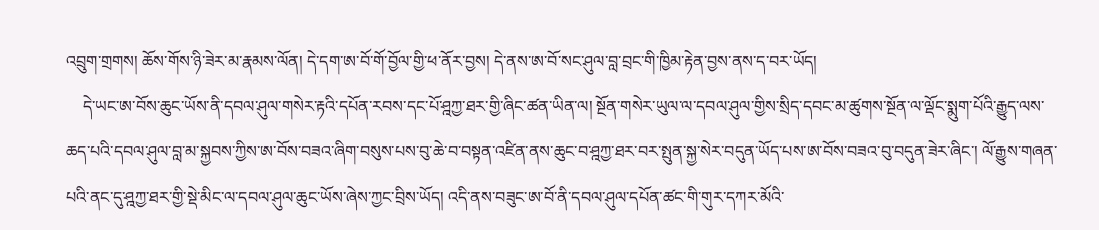འབྲུག་གྲགས། ཆོས་གོས་ཉི་ཟེར་མ་རྣམས་ལོན། དེ་དག་ཨ་བོ་གོ་བྱོལ་གྱི་ཕ་ནོར་བྱས། དེ་ནས་ཨ་བོ་སང་ཤུལ་བླ་བྲང་གི་ཁྱིམ་རྟེན་བྱས་ནས་ད་བར་ཡོད།
    དེ་ཡང་ཨ་བོས་ཆུང་ཡོས་ནི་དབལ་ཤུལ་གསེར་རྟའི་དཔོན་རབས་དང་པོ་ཤྰཀྱ་ཐར་གྱི་ཞིང་ཚན་ཡིན་ལ། སྔོན་གསེར་ཡུལ་ལ་དབལ་ཤུལ་གྱིས་སྲིད་དབང་མ་ཚུགས་སྔོན་ལ་ལྡོང་སྨུག་པོའི་རྒྱུད་ལས་ཆད་པའི་དབལ་ཤུལ་བླ་མ་སྐྱབས་ཀྱིས་ཨ་བོས་བཟའ་ཞིག་བསུས་པས་བུ་ཆེ་བ་བསྟན་འཛིན་ནས་ཆུང་བ་ཤྰཀྱ་ཐར་བར་སྤུན་སྐྱ་སེར་བདུན་ཡོད་པས་ཨ་བོས་བཟའ་བུ་བདུན་ཟེར་ཞིང་། ལོ་རྒྱུས་གཞན་པའི་ནང་དུ་ཤྰཀྱ་ཐར་གྱི་སྡེ་མིང་ལ་དབལ་ཤུལ་ཆུང་ཡོས་ཞེས་ཀྱང་བྲིས་ཡོད། འདི་ནས་བཟུང་ཨ་བོ་ནི་དབལ་ཤུལ་དཔོན་ཚང་གི་གུར་དཀར་མོའི་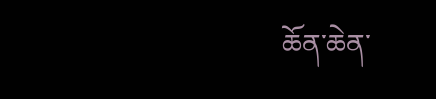ཆོན་ཆེན་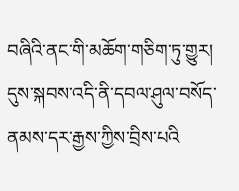བཞིའི་ནང་གི་མཆོག་གཅིག་ཏུ་གྱུར། དུས་སྐབས་འདི་ནི་དབལ་ཤུལ་བསོད་ནམས་དར་རྒྱས་ཀྱིས་བྲིས་པའི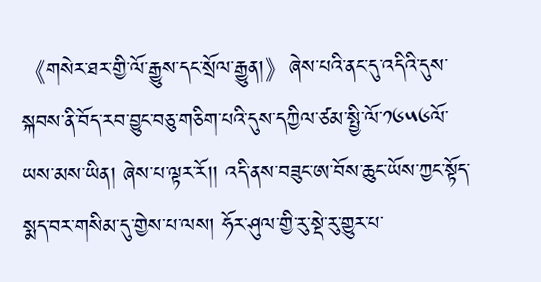《གསེར་ཐར་གྱི་ལོ་རྒྱུས་དང་སྲོལ་རྒྱུན།》ཞེས་པའི་ནང་དུ་འདིའི་དུས་སྐབས་ནི་བོད་རབ་བྱུང་བཅུ་གཅིག་པའི་དུས་དཀྱིལ་ཙམ་སྤྱི་ལོ་༡༦༥༦ལོ་ཡས་མས་ཡིན། ཞེས་པ་ལྟར་རོ།། འདི་ནས་བཟུང་ཨ་བོས་ཆུང་ཡོས་ཀྱང་སྟོད་སྨད་བར་གསིམ་དུ་གྱེས་པ་ལས། ཧོར་ཤུལ་གྱི་རུ་སྡེ་རུ་གྱུར་པ་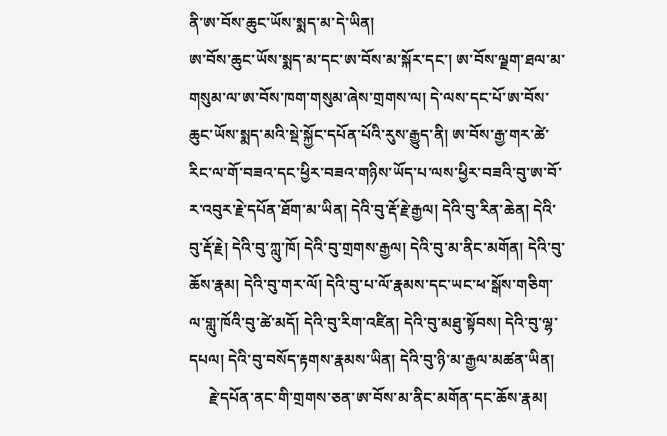ནི་ཨ་བོས་ཆུང་ཡོས་སྨད་མ་དེ་ཡིན།
ཨ་བོས་ཆུང་ཡོས་སྨད་མ་དང་ཨ་བོས་མ་སྐོར་དང་། ཨ་བོས་ལྗག་ཐལ་མ་གསུམ་ལ་ཨ་བོས་ཁག་གསུམ་ཞེས་གྲགས་ལ། དེ་ལས་དང་པོ་ཨ་བོས་ཆུང་ཡོས་སྨད་མའི་སྡེ་སྐྱོང་དཔོན་པོའི་རུས་རྒྱུད་ནི། ཨ་བོས་རྒྱ་གར་ཚེ་རིང་ལ་གོ་བཟའ་དང་ཕྱིར་བཟའ་གཉིས་ཡོད་པ་ལས་ཕྱིར་བཟའི་བུ་ཨ་བོ་ར་འབུར་རྗེ་དཔོན་ཐོག་མ་ཡིན། དེའི་བུ་རྡོ་རྗེ་རྒྱལ། དེའི་བུ་རིན་ཆེན། དེའི་བུ་རྡོ་རྗེ། དེའི་བུ་ཀླུ་ཁོ། དེའི་བུ་གྲགས་རྒྱལ། དེའི་བུ་མ་ནིང་མགོན། དེའི་བུ་ཆོས་རྣམ། དེའི་བུ་གར་ལོ། དེའི་བུ་པ་ལོ་རྣམས་དང་ཡང་ཕ་སྒོས་གཅིག་ལ་གླུ་ཁོའི་བུ་ཚེ་མདོ། དེའི་བུ་རིག་འཛིན། དེའི་བུ་མཐུ་སྟོབས། དེའི་བུ་ལྷ་དཔལ། དེའི་བུ་བསོད་རྟགས་རྣམས་ཡིན། དེའི་བུ་ཉི་མ་རྒྱལ་མཚན་ཡིན།
     རྗེ་དཔོན་ནང་གི་གྲགས་ཅན་ཨ་བོས་མ་ནིང་མགོན་དང་ཆོས་རྣམ།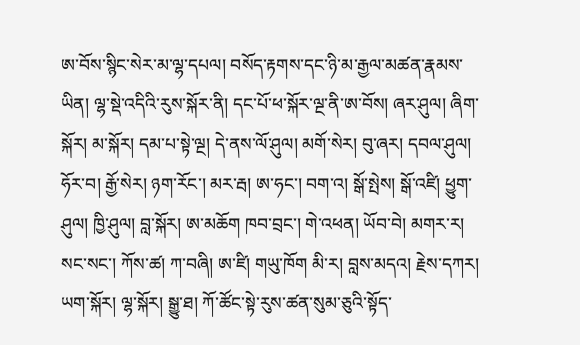ཨ་བོས་སྙིང་སེར་མ་ལྷ་དཔལ། བསོད་རྟགས་དང་ཉི་མ་རྒྱལ་མཚན་རྣམས་ཡིན། ལྷ་སྡེ་འདིའི་རུས་སྐོར་ནི། དང་པོ་ཕ་སྐོར་ལྔ་ནི་ཨ་བོས། ཞར་ཤུལ། ཞིག་སྐོར། མ་སྐོར། དམ་པ་སྟེ་ལྔ། དེ་ནས་ལོ་ཤུལ། མགོ་སེར། བུ་ཞར། དབལ་ཤུལ། ཧོར་བ། རྒྱོ་སེར། ཉག་རོང་། མར་རྦ། ཨ་ཧང་། བག་འ། སྒོ་སྤེས། སྒོ་འཛི། ཕྱུག་ཤུལ། ཁྱི་ཤུལ། བླ་སྐོར། ཨ་མཆོག ཁབ་བྲང་། གེ་འཕན། ཡོབ་བེ། མགར་ར། སང་སང་། ཀོས་ཚ། ཀ་བཞི། ཨ་ཛི། གཡུ་ཁོག མི་ར། བླས་མདའ། རྗེས་དཀར། ཡག་སྐོར། ལྷ་སྐོར། སྒྱུ་ཐ། ཀོ་ཚོང་སྟེ་རུས་ཚན་སུམ་ཅུའི་སྟོད་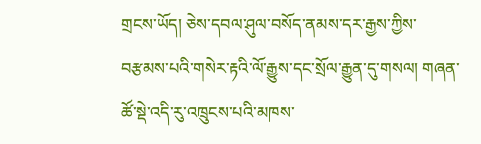གྲངས་ཡོད། ཅེས་དབལ་ཤུལ་བསོད་ནམས་དར་རྒྱས་ཀྱིས་བརྩམས་པའི་གསེར་རྟའི་ལོ་རྒྱུས་དང་སྲོལ་རྒྱུན་དུ་གསལ། གཞན་ཚོ་སྡེ་འདི་རུ་འཁྲུངས་པའི་མཁས་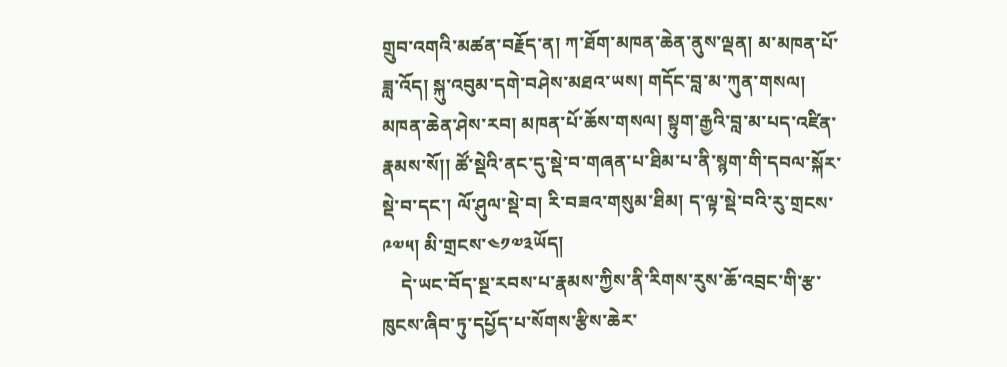གྲུབ་འགའི་མཚན་བརྗོད་ན། ཀ་ཐོག་མཁན་ཆེན་ནུས་ལྡན། མ་མཁན་པོ་ཟླ་འོད། སྐུ་འབུམ་དགེ་བཤེས་མཐའ་ཡས། གདོང་བླ་མ་ཀུན་གསལ། མཁན་ཆེན་ཤེས་རབ། མཁན་པོ་ཆོས་གསལ། སྟུག་རྒྱའི་བླ་མ་པད་འཛིན་རྣམས་སོ།། ཚོ་སྡེའི་ནང་དུ་སྡེ་བ་གཞན་པ་ཐིམ་པ་ནི་སྙག་གི་དབལ་སྐོར་སྡེ་བ་དང་། ལོ་ཤུལ་སྡེ་བ། རི་བཟའ་གསུམ་ཐིམ། ད་ལྟ་སྡེ་བའི་རུ་གྲངས་༩༧༥། མི་གྲངས་༤༡༧༣ཡོད།
    དེ་ཡང་བོད་སྔ་རབས་པ་རྣམས་ཀྱིས་ནི་རིགས་རུས་ཆོ་འབྲང་གི་རྩ་ཁུངས་ཞིབ་ཏུ་དཔྱོད་པ་སོགས་རྩིས་ཆེར་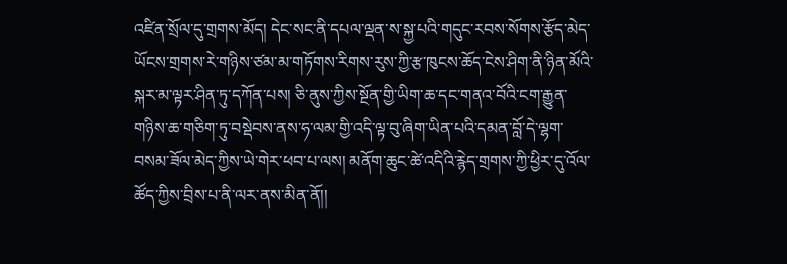འཛིན་སྲོལ་དུ་གྲགས་མོད། དེང་སང་ནི་དཔལ་ལྡན་ས་སྐྱ་པའི་གདུང་རབས་སོགས་རྩོད་མེད་ཡོངས་གྲགས་རེ་གཉིས་ཙམ་མ་གཏོགས་རིགས་རུས་ཀྱི་རྩ་ཁུངས་ཆོད་ངེས་ཤིག་ནི་ཉིན་མོའི་སྐར་མ་ལྟར་ཤིན་ཏུ་དཀོན་པས། ཅི་ནུས་ཀྱིས་སྔོན་གྱི་ཡིག་ཆ་དང་གནའ་བོའི་ངག་རྒྱུན་གཉིས་ཆ་གཅིག་ཏུ་བསྡེབས་ནས་ཧ་ལམ་གྱི་འདི་ལྟ་བུ་ཞིག་ཡིན་པའི་དམན་བློ་དེ་ལྷག་བསམ་ཟོལ་མེད་ཀྱིས་ཡེ་གེར་ཕབ་པ་ལས། མནོག་ཆུང་ཚེ་འདིའི་རྙེད་གྲགས་ཀྱི་ཕྱིར་དུ་འོལ་ཚོད་ཀྱིས་བྲིས་པ་ནི་ལར་ནས་མིན་ནོ།།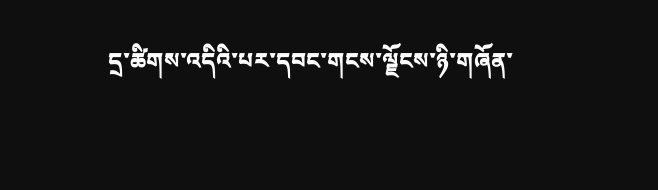དྲ་ཚིགས་འདིའི་པར་དབང་གངས་ལྗོངས་ཉི་གཞོན་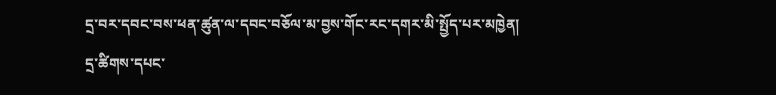དྲ་བར་དབང་བས་ཕན་ཚུན་ལ་དབང་བཅོལ་མ་བྱས་གོང་རང་དགར་མི་སྤྱོད་པར་མཁྱེན།
དྲ་ཚིགས་དཔང་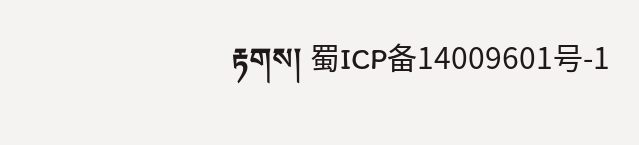རྟགས། 蜀ICP备14009601号-1